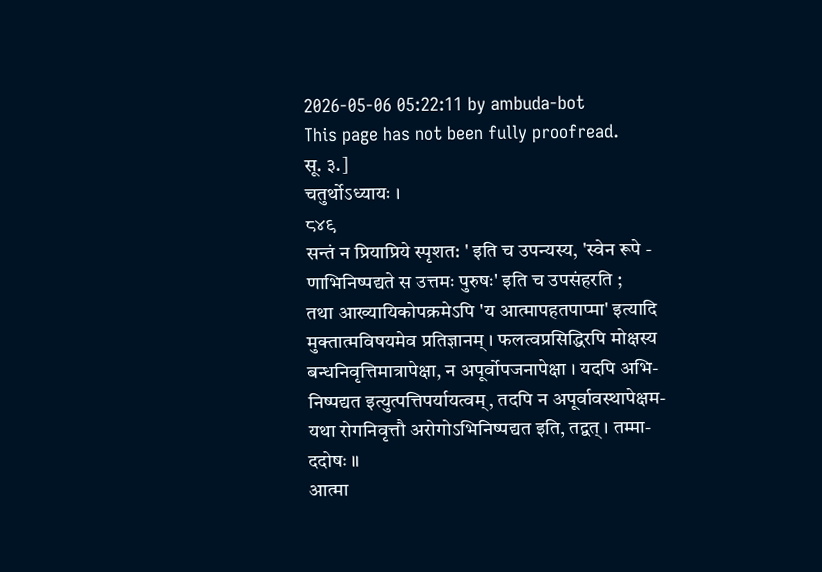2026-05-06 05:22:11 by ambuda-bot
This page has not been fully proofread.
सू. ३.]
चतुर्थोऽध्यायः ।
८४९
सन्तं न प्रियाप्रिये स्पृशत: ' इति च उपन्यस्य, 'स्वेन रूपे -
णाभिनिष्पद्यते स उत्तमः पुरुषः' इति च उपसंहरति ;
तथा आख्यायिकोपक्रमेऽपि 'य आत्मापहतपाप्मा' इत्यादि
मुक्तात्मविषयमेव प्रतिज्ञानम् । फलत्वप्रसिद्धिरपि मोक्षस्य
बन्धनिवृत्तिमात्रापेक्षा, न अपूर्वोपजनापेक्षा । यदपि अभि-
निष्पद्यत इत्युत्पत्तिपर्यायत्वम्, तदपि न अपूर्वावस्थापेक्षम-
यथा रोगनिवृत्तौ अरोगोऽभिनिष्पद्यत इति, तद्वत् । तम्मा-
ददोषः ॥
आत्मा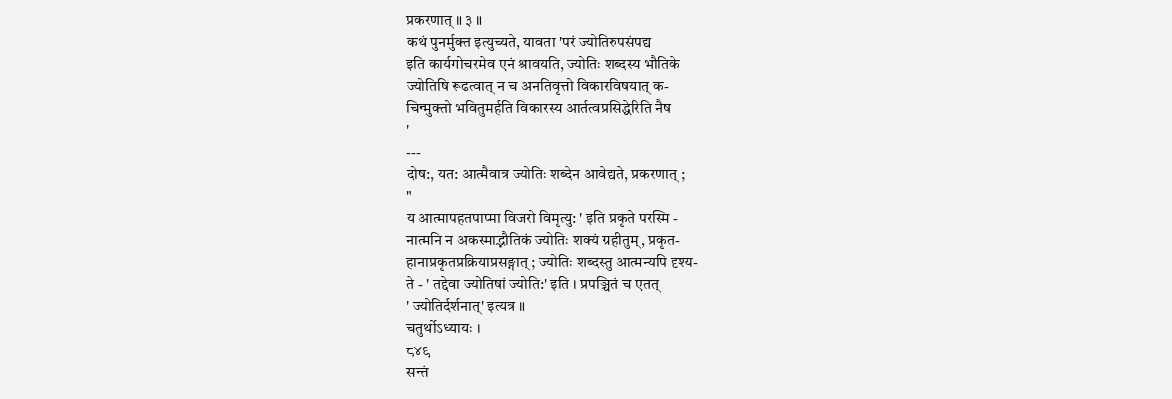प्रकरणात् ॥ ३ ॥
कथं पुनर्मुक्त इत्युच्यते, यावता 'परं ज्योतिरुपसंपद्य
इति कार्यगोचरमेव एनं श्रावयति, ज्योतिः शब्दस्य भौतिके
ज्योतिषि रूढत्वात् न च अनतिवृत्तो विकारविषयात् क-
चिन्मुक्तो भवितुमर्हति विकारस्य आर्तत्वप्रसिद्धेरिति नैष
'
---
दोष:, यत: आत्मैवात्र ज्योतिः शब्देन आवेद्यते, प्रकरणात् ;
"
य आत्मापहतपाप्मा विजरो विमृत्यु: ' इति प्रकृते परस्मि -
नात्मनि न अकस्माद्भौतिकं ज्योतिः शक्यं ग्रहीतुम्, प्रकृत-
हानाप्रकृतप्रक्रियाप्रसङ्गात् ; ज्योतिः शब्दस्तु आत्मन्यपि दृश्य-
ते - ' तद्देवा ज्योतिषां ज्योति:' इति । प्रपञ्चितं च एतत्
' ज्योतिर्दर्शनात्' इत्यत्र ॥
चतुर्थोऽध्यायः ।
८४९
सन्तं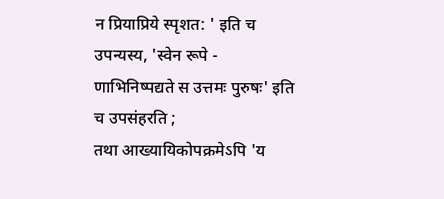न प्रियाप्रिये स्पृशत: ' इति च उपन्यस्य, 'स्वेन रूपे -
णाभिनिष्पद्यते स उत्तमः पुरुषः' इति च उपसंहरति ;
तथा आख्यायिकोपक्रमेऽपि 'य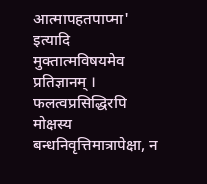आत्मापहतपाप्मा' इत्यादि
मुक्तात्मविषयमेव प्रतिज्ञानम् । फलत्वप्रसिद्धिरपि मोक्षस्य
बन्धनिवृत्तिमात्रापेक्षा, न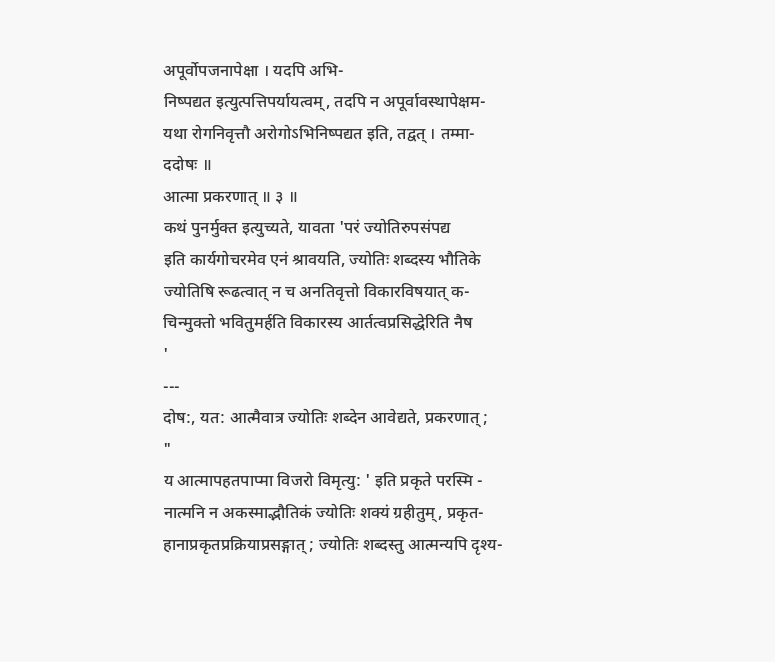अपूर्वोपजनापेक्षा । यदपि अभि-
निष्पद्यत इत्युत्पत्तिपर्यायत्वम्, तदपि न अपूर्वावस्थापेक्षम-
यथा रोगनिवृत्तौ अरोगोऽभिनिष्पद्यत इति, तद्वत् । तम्मा-
ददोषः ॥
आत्मा प्रकरणात् ॥ ३ ॥
कथं पुनर्मुक्त इत्युच्यते, यावता 'परं ज्योतिरुपसंपद्य
इति कार्यगोचरमेव एनं श्रावयति, ज्योतिः शब्दस्य भौतिके
ज्योतिषि रूढत्वात् न च अनतिवृत्तो विकारविषयात् क-
चिन्मुक्तो भवितुमर्हति विकारस्य आर्तत्वप्रसिद्धेरिति नैष
'
---
दोष:, यत: आत्मैवात्र ज्योतिः शब्देन आवेद्यते, प्रकरणात् ;
"
य आत्मापहतपाप्मा विजरो विमृत्यु: ' इति प्रकृते परस्मि -
नात्मनि न अकस्माद्भौतिकं ज्योतिः शक्यं ग्रहीतुम्, प्रकृत-
हानाप्रकृतप्रक्रियाप्रसङ्गात् ; ज्योतिः शब्दस्तु आत्मन्यपि दृश्य-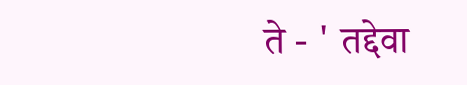ते - ' तद्देवा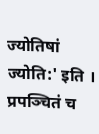ज्योतिषां ज्योति:' इति । प्रपञ्चितं च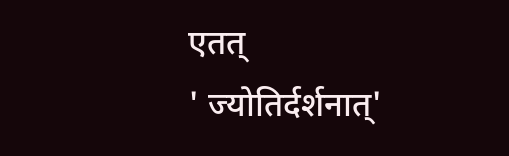एतत्
' ज्योतिर्दर्शनात्'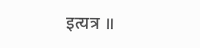इत्यत्र ॥